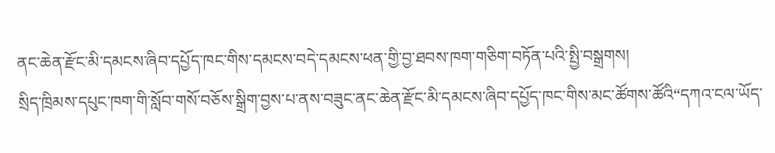ནང་ཆེན་རྫོང་མི་དམངས་ཞིབ་དཔྱོད་ཁང་གིས་དམངས་བདེ་དམངས་ཕན་གྱི་བྱ་ཐབས་ཁག་གཅིག་བཏོན་པའི་སྤྱི་བསྒྲགས།
སྲིད་ཁྲིམས་དཔུང་ཁག་གི་སློབ་གསོ་བཅོས་སྒྲིག་བྱས་པ་ནས་བཟུང་ནང་ཆེན་རྫོང་མི་དམངས་ཞིབ་དཔྱོད་ཁང་གིས་མང་ཚོགས་ཚོའི“དཀའ་ངལ་ཡོད་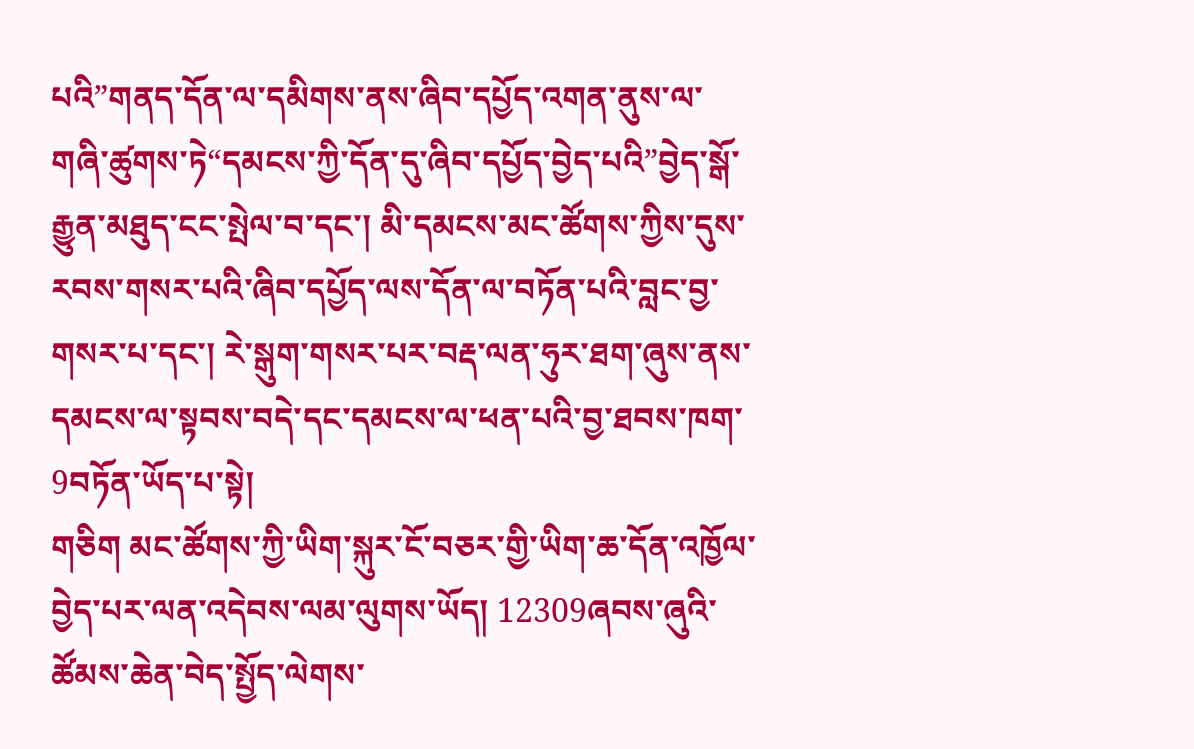པའི”གནད་དོན་ལ་དམིགས་ནས་ཞིབ་དཔྱོད་འགན་ནུས་ལ་གཞི་ཚུགས་ཏེ“དམངས་ཀྱི་དོན་དུ་ཞིབ་དཔྱོད་བྱེད་པའི”བྱེད་སྒོ་རྒྱུན་མཐུད་ངང་སྤེལ་བ་དང་། མི་དམངས་མང་ཚོགས་ཀྱིས་དུས་རབས་གསར་པའི་ཞིབ་དཔྱོད་ལས་དོན་ལ་བཏོན་པའི་བླང་བྱ་གསར་པ་དང་། རེ་སྒུག་གསར་པར་བརྡ་ལན་ཧུར་ཐག་ཞུས་ནས་དམངས་ལ་སྟབས་བདེ་དང་དམངས་ལ་ཕན་པའི་བྱ་ཐབས་ཁག་9བཏོན་ཡོད་པ་སྟེ།
གཅིག མང་ཚོགས་ཀྱི་ཡིག་སྐུར་ངོ་བཅར་གྱི་ཡིག་ཆ་དོན་འཁྱོལ་བྱེད་པར་ལན་འདེབས་ལམ་ལུགས་ཡོད། 12309ཞབས་ཞུའི་ཚོམས་ཆེན་བེད་སྤྱོད་ལེགས་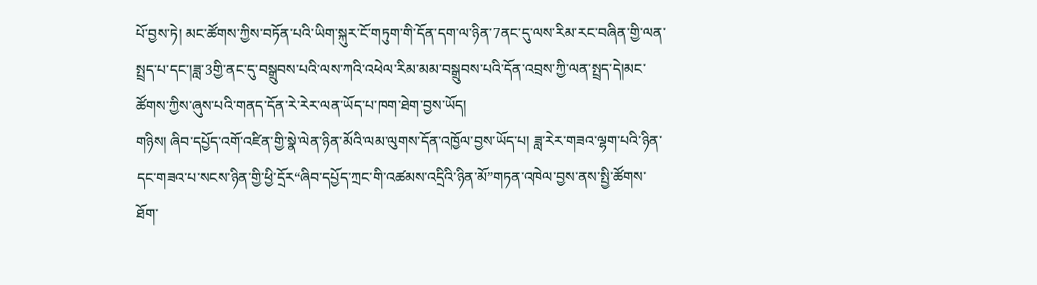པོ་བྱས་ཏེ། མང་ཚོགས་ཀྱིས་བཏོན་པའི་ཡིག་སྐུར་ངོ་གཏུག་གི་དོན་དག་ལ་ཉིན་7ནང་དུ་ལས་རིམ་རང་བཞིན་གྱི་ལན་སྤྲད་པ་དང་།ཟླ་3གྱི་ནང་དུ་བསྒྲུབས་པའི་ལས་ཀའི་འཕེལ་རིམ་མམ་བསྒྲུབས་པའི་དོན་འབྲས་ཀྱི་ལན་སྤྲད་དེ།མང་ཚོགས་ཀྱིས་ཞུས་པའི་གནད་དོན་རེ་རེར་ལན་ཡོད་པ་ཁག་ཐེག་བྱས་ཡོད།
གཉིས། ཞིབ་དཔྱོད་འགོ་འཛིན་གྱི་སྣེ་ལེན་ཉིན་མོའི་ལམ་ལུགས་དོན་འཁྱོལ་བྱས་ཡོད་པ། ཟླ་རེར་གཟའ་ལྷག་པའི་ཉིན་དང་གཟའ་པ་སངས་ཉིན་གྱི་ཕྱི་དྲོར“ཞིབ་དཔྱོད་ཀྲང་གི་འཚམས་འདྲིའི་ཉིན་མོ”གཏན་འཁེལ་བྱས་ནས་སྤྱི་ཚོགས་ཐོག་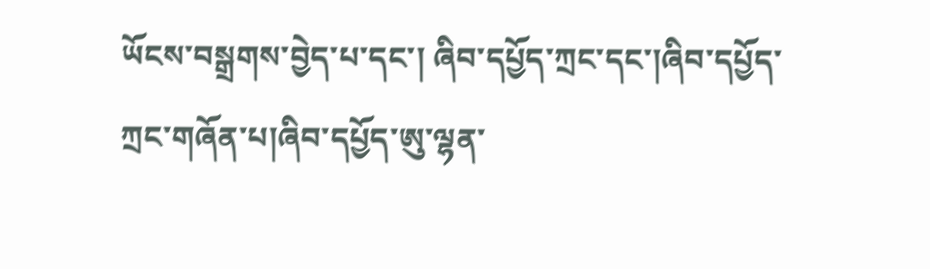ཡོངས་བསྒྲགས་བྱེད་པ་དང་། ཞིབ་དཔྱོད་ཀྲང་དང་།ཞིབ་དཔྱོད་ཀྲང་གཞོན་པ།ཞིབ་དཔྱོད་ཨུ་ལྷན་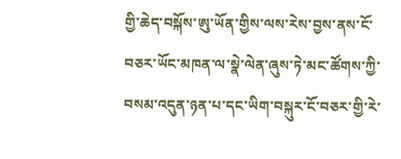གྱི་ཆེད་བསྐོས་ཨུ་ཡོན་གྱིས་ལས་རེས་བྱས་ནས་ངོ་བཅར་ཡོང་མཁན་ལ་སྣེ་ལེན་ཞུས་ཏེ་མང་ཚོགས་ཀྱི་བསམ་འདུན་ཉན་པ་དང་ཡིག་བསྐུར་ངོ་བཅར་གྱི་རེ་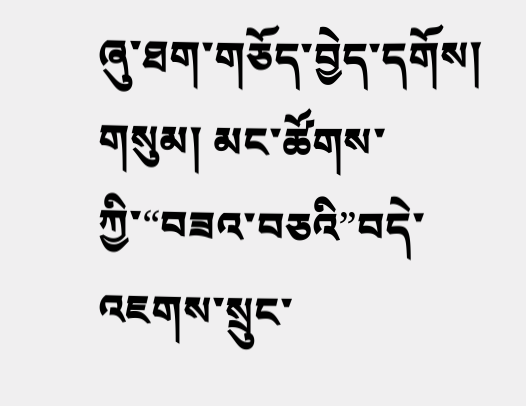ཞུ་ཐག་གཅོད་བྱེད་དགོས།
གསུམ། མང་ཚོགས་ཀྱི་“བཟའ་བཅའི”བདེ་འཇགས་སྲུང་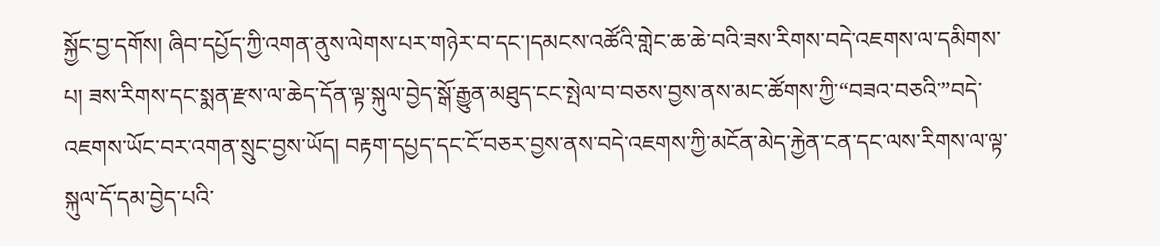སྐྱོང་བྱ་དགོས། ཞིབ་དཔྱོད་ཀྱི་འགན་ནུས་ལེགས་པར་གཉེར་བ་དང་།དམངས་འཚོའི་གླེང་ཆ་ཆེ་བའི་ཟས་རིགས་བདེ་འཇགས་ལ་དམིགས་པ། ཟས་རིགས་དང་སྨན་རྫས་ལ་ཆེད་དོན་ལྟ་སྐུལ་བྱེད་སྒོ་རྒྱུན་མཐུད་ངང་སྤེལ་བ་བཅས་བྱས་ནས་མང་ཚོགས་ཀྱི་“བཟའ་བཅའི་”བདེ་འཇགས་ཡོང་བར་འགན་སྲུང་བྱས་ཡོད། བརྟག་དཔྱད་དང་ངོ་བཅར་བྱས་ནས་བདེ་འཇགས་ཀྱི་མངོན་མེད་རྐྱེན་ངན་དང་ལས་རིགས་ལ་ལྟ་སྐུལ་དོ་དམ་བྱེད་པའི་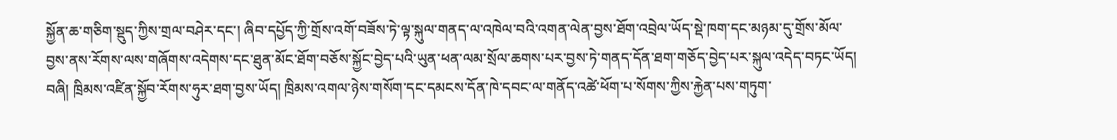སྐྱོན་ཆ་གཅིག་སྡུད་ཀྱིས་གྲལ་བཤེར་དང་། ཞིབ་དཔྱོད་ཀྱི་གྲོས་འགོ་བཟོས་ཏེ་ལྟ་སྐུལ་གནད་ལ་འཁེལ་བའི་འགན་ལེན་བྱས་ཐོག་འབྲེལ་ཡོད་སྡེ་ཁག་དང་མཉམ་དུ་གྲོས་མོལ་བྱས་ནས་རོགས་ལས་གཞོགས་འདེགས་དང་ཐུན་མོང་ཐོག་བཅོས་སྐྱོང་བྱེད་པའི་ཡུན་ཕན་ལམ་སྲོལ་ཆགས་པར་བྱས་ཏེ་གནད་དོན་ཐག་གཅོད་བྱེད་པར་སྐུལ་འདེད་བཏང་ཡོད།
བཞི། ཁྲིམས་འཛིན་སྐྱོབ་རོགས་ཧུར་ཐག་བྱས་ཡོད། ཁྲིམས་འགལ་ཉེས་གསོག་དང་དམངས་དོན་ཁེ་དབང་ལ་གནོད་འཚེ་ཕོག་པ་སོགས་ཀྱིས་རྐྱེན་པས་གཏུག་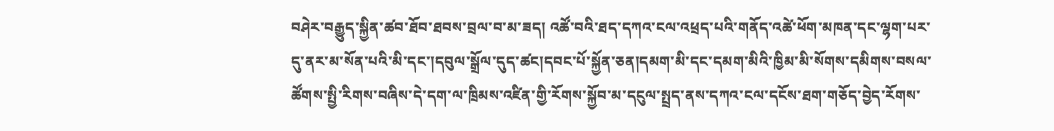བཤེར་བརྒྱུད་སྐྱིན་ཚབ་ཐོབ་ཐབས་བྲལ་བ་མ་ཟད། འཚོ་བའི་ཐད་དཀའ་ངལ་འཕྲད་པའི་གནོད་འཚེ་ཕོག་མཁན་དང་ལྷག་པར་དུ་ནར་མ་སོན་པའི་མི་དང་།དབུལ་སྒྲོལ་དུད་ཚང།དབང་པོ་སྐྱོན་ཅན།དམག་མི་དང་དམག་མིའི་ཁྱིམ་མི་སོགས་དམིགས་བསལ་ཚོགས་སྤྱི་རིགས་བཞིས་དེ་དག་ལ་ཁྲིམས་འཛིན་གྱི་རོགས་སྐྱོབ་མ་དངུལ་སྤྲད་ནས་དཀའ་ངལ་དངོས་ཐག་གཅོད་བྱེད་རོགས་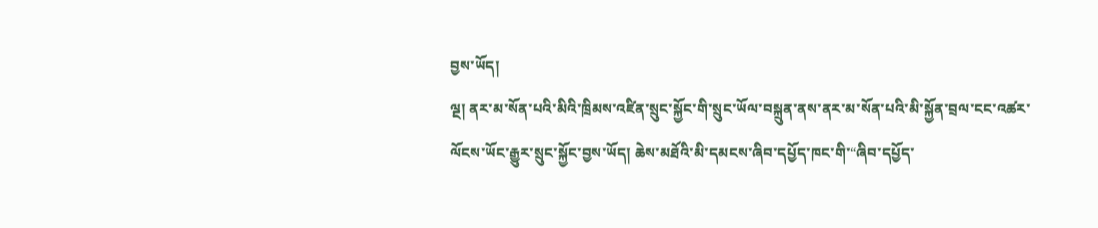བྱས་ཡོད།
ལྔ། ནར་མ་སོན་པའི་མིའི་ཁྲིམས་འཛིན་སྲུང་སྐྱོང་གི་སྲུང་ཡོལ་བསྐྲུན་ནས་ནར་མ་སོན་པའི་མི་སྐྱོན་བྲལ་ངང་འཚར་ལོངས་ཡོང་རྒྱུར་སྲུང་སྐྱོང་བྱས་ཡོད། ཆེས་མཐོའི་མི་དམངས་ཞིབ་དཔྱོད་ཁང་གི་“ཞིབ་དཔྱོད་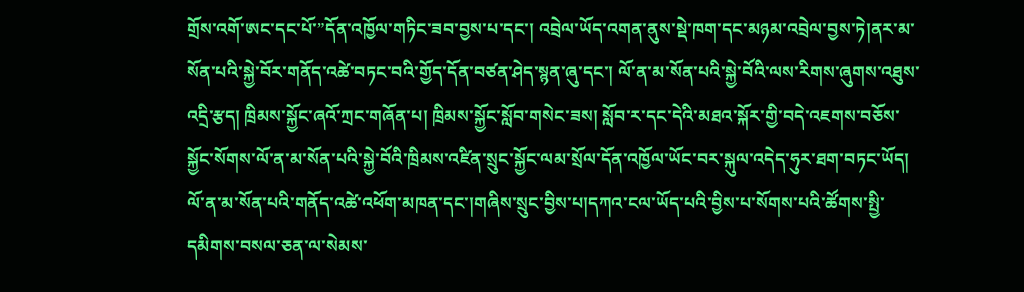གྲོས་འགོ་ཨང་དང་པོ་”དོན་འཁྱོལ་གཏིང་ཟབ་བྱས་པ་དང་། འབྲེལ་ཡོད་འགན་ནུས་སྡེ་ཁག་དང་མཉམ་འབྲེལ་བྱས་ཏེ།ནར་མ་སོན་པའི་སྐྱེ་བོར་གནོད་འཚེ་བཏང་བའི་གྱོད་དོན་བཙན་ཤེད་སྙན་ཞུ་དང་། ལོ་ན་མ་སོན་པའི་སྐྱེ་བོའི་ལས་རིགས་ཞུགས་འཐུས་འདྲི་རྩད། ཁྲིམས་སྐྱོང་ཞའོ་ཀྲང་གཞོན་པ། ཁྲིམས་སྐྱོང་སློབ་གསེང་ཟས། སློབ་ར་དང་དེའི་མཐའ་སྐོར་གྱི་བདེ་འཇགས་བཅོས་སྐྱོང་སོགས་ལོ་ན་མ་སོན་པའི་སྐྱེ་བོའི་ཁྲིམས་འཛིན་སྲུང་སྐྱོང་ལམ་སྲོལ་དོན་འཁྱོལ་ཡོང་བར་སྐུལ་འདེད་ཧུར་ཐག་བཏང་ཡོད། ལོ་ན་མ་སོན་པའི་གནོད་འཚེ་འཕོག་མཁན་དང་།གཞིས་སྲུང་བྱིས་པ།དཀའ་ངལ་ཡོད་པའི་བྱིས་པ་སོགས་པའི་ཚོགས་སྤྱི་དམིགས་བསལ་ཅན་ལ་སེམས་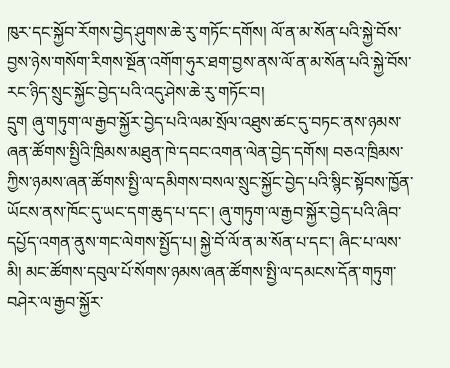ཁུར་དང་སྐྱོབ་རོགས་བྱེད་ཤུགས་ཆེ་རུ་གཏོང་དགོས། ལོ་ན་མ་སོན་པའི་སྐྱེ་བོས་བྱས་ཉེས་གསོག་རིགས་སྔོན་འགོག་ཧུར་ཐག་བྱས་ནས་ལོ་ན་མ་སོན་པའི་སྐྱེ་བོས་རང་ཉིད་སྲུང་སྐྱོང་བྱེད་པའི་འདུ་ཤེས་ཆེ་རུ་གཏོང་བ།
དྲུག ཞུ་གཏུག་ལ་རྒྱབ་སྐྱོར་བྱེད་པའི་ལམ་སྲོལ་འཐུས་ཚང་དུ་བཏང་ནས་ཉམས་ཞན་ཚོགས་སྤྱིའི་ཁྲིམས་མཐུན་ཁེ་དབང་འགན་ལེན་བྱེད་དགོས། བཅའ་ཁྲིམས་ཀྱིས་ཉམས་ཞན་ཚོགས་སྤྱི་ལ་དམིགས་བསལ་སྲུང་སྐྱོང་བྱེད་པའི་སྙིང་སྟོབས་ཁྱོན་ཡོངས་ནས་ཁོང་དུ་ཡང་དག་ཆུད་པ་དང་། ཞུ་གཏུག་ལ་རྒྱབ་སྐྱོར་བྱེད་པའི་ཞིབ་དཔྱོད་འགན་ནུས་གང་ལེགས་སྤྱོད་པ། སྐྱེ་བོ་ལོ་ན་མ་སོན་པ་དང་། ཞིང་པ་ལས་མི། མང་ཚོགས་དབུལ་པོ་སོགས་ཉམས་ཞན་ཚོགས་སྤྱི་ལ་དམངས་དོན་གཏུག་བཤེར་ལ་རྒྱབ་སྐྱོར་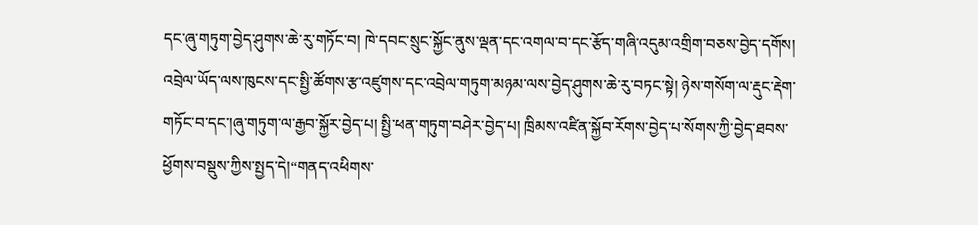དང་ཞུ་གཏུག་བྱེད་ཤུགས་ཆེ་རུ་གཏོང་བ། ཁེ་དབང་སྲུང་སྐྱོང་ནུས་ལྡན་དང་འགལ་བ་དང་རྩོད་གཞི་འདུམ་འགྲིག་བཅས་བྱེད་དགོས། འབྲེལ་ཡོད་ལས་ཁུངས་དང་སྤྱི་ཚོགས་རྩ་འཛུགས་དང་འབྲེལ་གཏུག་མཉམ་ལས་བྱེད་ཤུགས་ཆེ་རུ་བཏང་སྟེ། ཉེས་གསོག་ལ་རྡུང་རྡེག་གཏོང་བ་དང་།ཞུ་གཏུག་ལ་རྒྱབ་སྐྱོར་བྱེད་པ། སྤྱི་ཕན་གཏུག་བཤེར་བྱེད་པ། ཁྲིམས་འཛིན་སྐྱོབ་རོགས་བྱེད་པ་སོགས་ཀྱི་བྱེད་ཐབས་ཕྱོགས་བསྡུས་ཀྱིས་སྤྱད་དེ།“གནད་འཕིགས་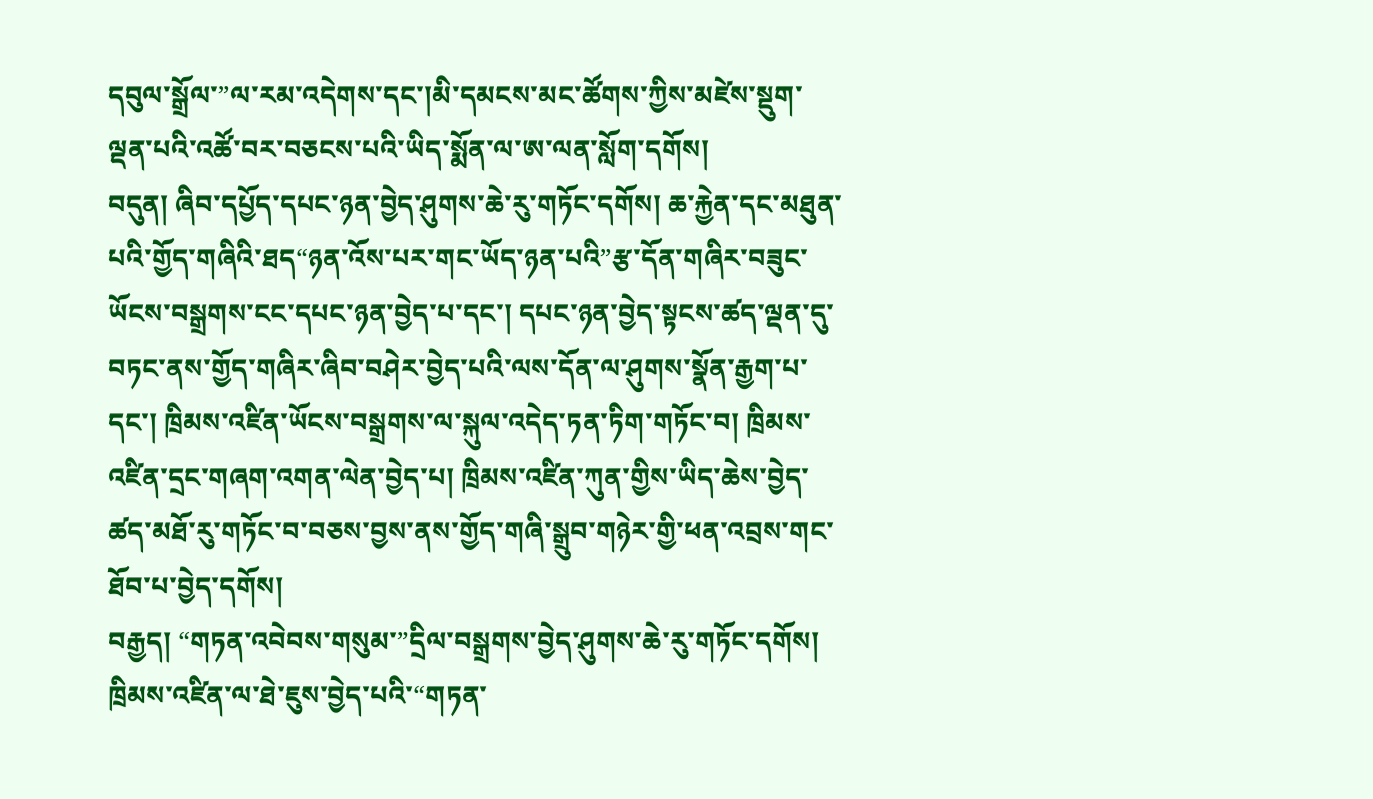དབུལ་སྒྲོལ་”ལ་རམ་འདེགས་དང་།མི་དམངས་མང་ཚོགས་ཀྱིས་མཛེས་སྡུག་ལྡན་པའི་འཚོ་བར་བཅངས་པའི་ཡིད་སྨོན་ལ་ཨ་ལན་སློག་དགོས།
བདུན། ཞིབ་དཔྱོད་དཔང་ཉན་བྱེད་ཤུགས་ཆེ་རུ་གཏོང་དགོས། ཆ་རྐྱེན་དང་མཐུན་པའི་གྱོད་གཞིའི་ཐད“ཉན་འོས་པར་གང་ཡོད་ཉན་པའི”རྩ་དོན་གཞིར་བཟུང་ཡོངས་བསྒྲགས་ངང་དཔང་ཉན་བྱེད་པ་དང་། དཔང་ཉན་བྱེད་སྟངས་ཚད་ལྡན་དུ་བཏང་ནས་གྱོད་གཞིར་ཞིབ་བཤེར་བྱེད་པའི་ལས་དོན་ལ་ཤུགས་སྣོན་རྒྱག་པ་དང་། ཁྲིམས་འཛིན་ཡོངས་བསྒྲགས་ལ་སྐུལ་འདེད་ཏན་ཏིག་གཏོང་བ། ཁྲིམས་འཛིན་དྲང་གཞག་འགན་ལེན་བྱེད་པ། ཁྲིམས་འཛིན་ཀུན་གྱིས་ཡིད་ཆེས་བྱེད་ཚད་མཐོ་རུ་གཏོང་བ་བཅས་བྱས་ནས་གྱོད་གཞི་སྒྲུབ་གཉེར་གྱི་ཕན་འབྲས་གང་ཐོབ་པ་བྱེད་དགོས།
བརྒྱད། “གཏན་འབེབས་གསུམ་”དྲིལ་བསྒྲགས་བྱེད་ཤུགས་ཆེ་རུ་གཏོང་དགོས། ཁྲིམས་འཛིན་ལ་ཐེ་ཇུས་བྱེད་པའི་“གཏན་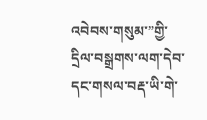འབེབས་གསུམ་”གྱི་དྲིལ་བསྒྲགས་ལག་དེབ་དང་གསལ་བརྡ་ཡི་གེ་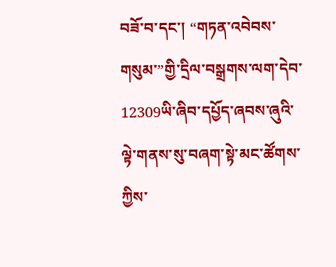བཟོ་བ་དང་། “གཏན་འབེབས་གསུམ་”གྱི་དྲིལ་བསྒྲགས་ལག་དེབ་12309ཡི་ཞིབ་དཔྱོད་ཞབས་ཞུའི་ལྟེ་གནས་སུ་བཞག་སྟེ་མང་ཚོགས་ཀྱིས་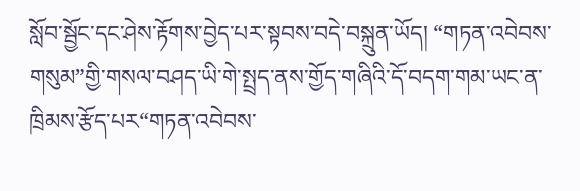སློབ་སྦྱོང་དང་ཤེས་རྟོགས་བྱེད་པར་སྟབས་བདེ་བསྐྲུན་ཡོད། “གཏན་འབེབས་གསུམ”གྱི་གསལ་བཤད་ཡི་གེ་སྤྲད་ནས་གྱོད་གཞིའི་དོ་བདག་གམ་ཡང་ན་ཁྲིམས་རྩོད་པར“གཏན་འབེབས་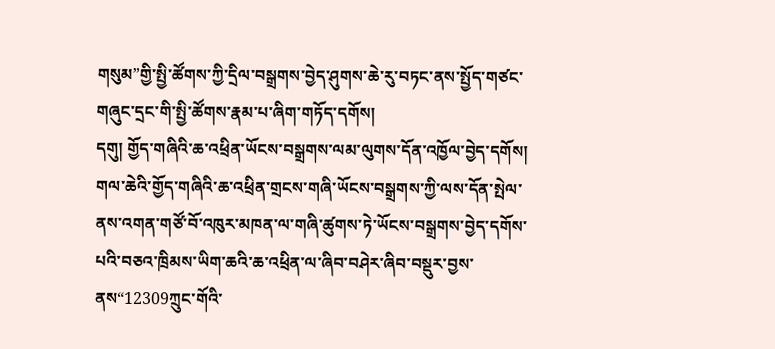གསུམ”གྱི་སྤྱི་ཚོགས་ཀྱི་དྲིལ་བསྒྲགས་བྱེད་ཤུགས་ཆེ་རུ་བཏང་ནས་སྤྱོད་གཙང་གཞུང་དྲང་གི་སྤྱི་ཚོགས་རྣམ་པ་ཞིག་གཏོད་དགོས།
དགུ། གྱོད་གཞིའི་ཆ་འཕྲིན་ཡོངས་བསྒྲགས་ལམ་ལུགས་དོན་འཁྱོལ་བྱེད་དགོས། གལ་ཆེའི་གྱོད་གཞིའི་ཆ་འཕྲིན་གྲངས་གཞི་ཡོངས་བསྒྲགས་ཀྱི་ལས་དོན་སྤེལ་ནས་འགན་གཙོ་བོ་འཁུར་མཁན་ལ་གཞི་ཚུགས་ཏེ་ཡོངས་བསྒྲགས་བྱེད་དགོས་པའི་བཅའ་ཁྲིམས་ཡིག་ཆའི་ཆ་འཕྲིན་ལ་ཞིབ་བཤེར་ཞིབ་བསྡུར་བྱས་ནས“12309ཀྲུང་གོའི་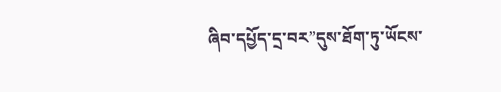ཞིབ་དཔྱོད་དྲ་བར”དུས་ཐོག་ཏུ་ཡོངས་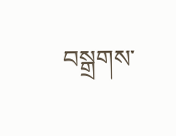བསྒྲགས་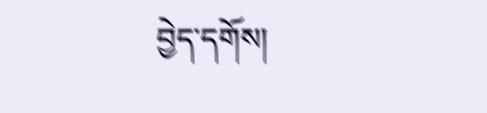བྱེད་དགོས།